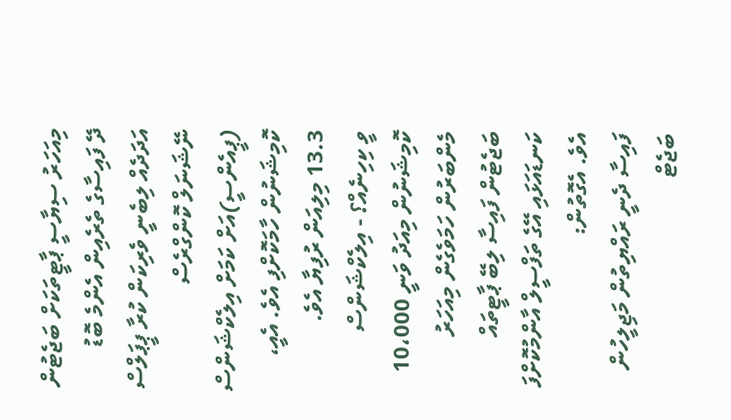މިއަހަރު ސިޔާސީ ޕާޓީތަކަށް ބަޖެޓުން ދޭ ފައިސާގެ ތެރެއިން އެންމެ ބޮޑު އަދަދެއް ލިބެނީ ވެރިކަން ކުރާ ޕީޕަލްސް ނޭޝަނަލް ކޮންގްރެސް (ޕީއެންސީ)އަށް ކަމަށް އިލެކްޝަންސް ކޮމިޝަނުން ހާމަކޮށްފި އެވެ. އެއީ، 13.3 މިލިއަން ރުފިޔާ އެވެ.
ވީ ކިހިނެއް؟ - އިލެކްޝަންސް ކޮމިޝަނުން މިއަދު ވަނީ 10،000 މެންބަރުން ހަމަވެގެން މިއަހަރު ބަޖެޓުން ފައިސާ ލިބޭ ޕާޓީތައް ކަނޑައަޅައި އޭގެ ތަފްސީލް އާންމުކޮށްފަ އެވެ. އެގޮތުން:
ފައިސާ ދެނީ ރައްޔިތުން މަޖިލީހުން ބަޖެޓް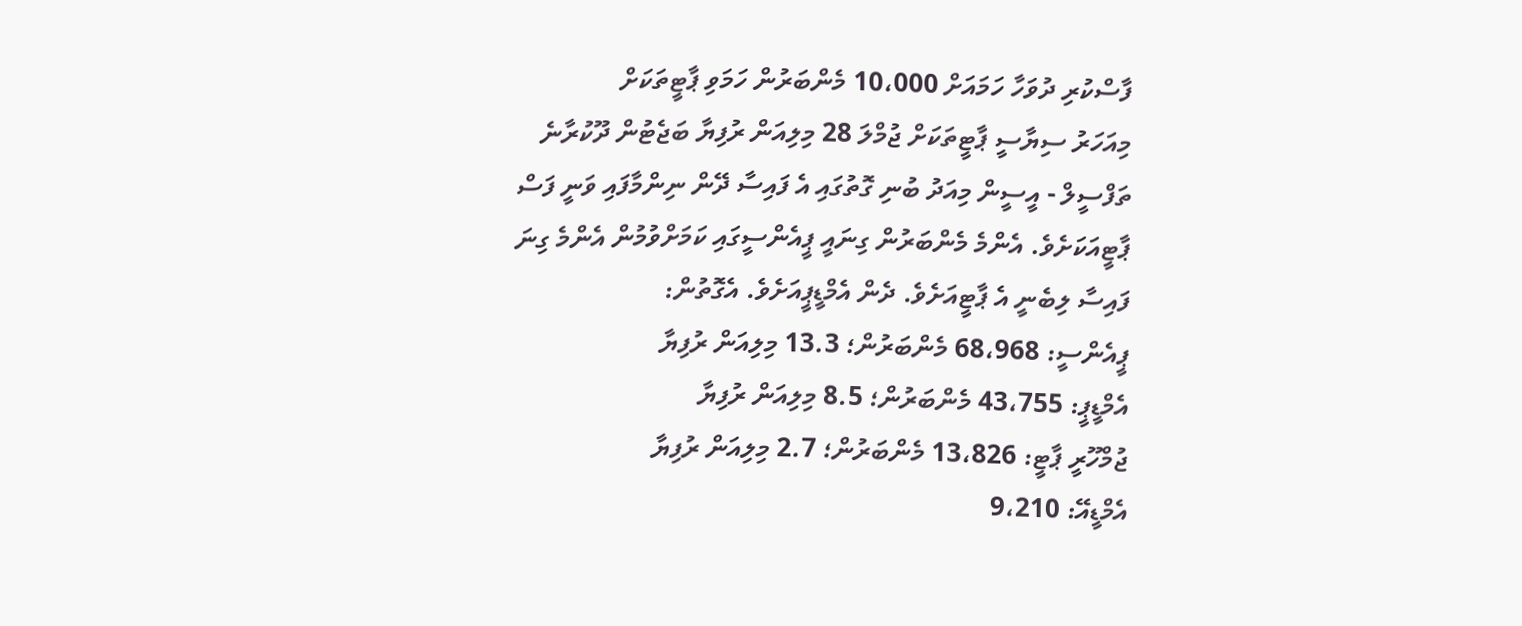ފާސްކުރި ދުވަހާ ހަމައަށް 10،000 މެންބަރުން ހަމަވި ޕާޓީތަކަށް
މިއަހަރު ސިޔާސީ ޕާޓީތަކަށް ޖުމްލަ 28 މިލިއަން ރުފިޔާ ބަޖެޓުން ދޫކުރާނެ
ތަފްސީލް - އީސީން މިއަދު ބުނި ގޮތުގައި އެ ފައިސާ ދޭން ނިންމާފައި ވަނީ ފަސް ޕާޓީއަކަށެވެ. އެންމެ މެންބަރުން ގިނައީ ޕީއެންސީގައި ކަމަށްވުމުން އެންމެ ގިނަ ފައިސާ ލިބެނީ އެ ޕާޓީއަށެވެ. ދެން އެމްޑީޕީއަށެވެ. އެގޮތުން:
ޕީއެންސީ: 68،968 މެންބަރުން؛ 13.3 މިލިއަން ރުފިޔާ
އެމްޑީޕީ: 43،755 މެންބަރުން؛ 8.5 މިލިއަން ރުފިޔާ
ޖުމްހޫރީ ޕާޓީ: 13،826 މެންބަރުން؛ 2.7 މިލިއަން ރުފިޔާ
އެމްޑީއޭ: 9،210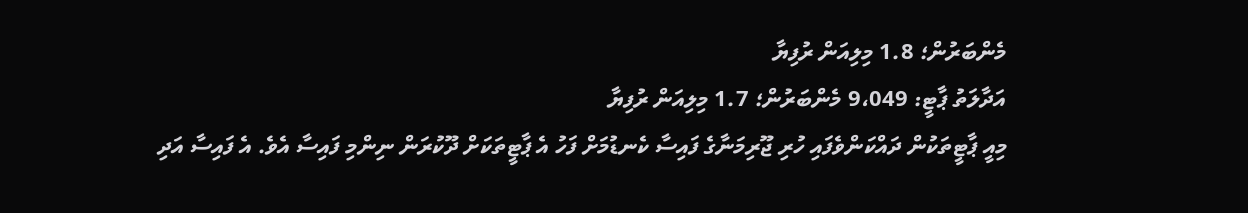މެންބަރުން؛ 1.8 މިލިއަން ރުފިޔާ
އަދާލަތު ޕާޓީ: 9،049 މެންބަރުން؛ 1.7 މިލިއަން ރުފިޔާ
މިއީ ޕާޓީތަކުން ދައްކަންވެފައި ހުރި ޖޫރިމަނާގެ ފައިސާ ކެނޑުމަށް ފަހު އެ ޕާޓީތަކަށް ދޫކުރަން ނިންމި ފައިސާ އެވެ. އެ ފައިސާ އަދި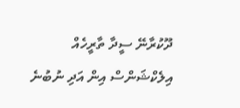ދޫކުރާނޭ ސީދާ ތާރީހެއް އިލެކްޝަންސް އިން އަދި ނުބުނެ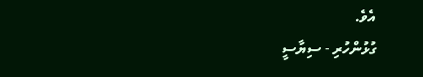އެވެ.
ގުޅުންހުރި - ސިޔާސީ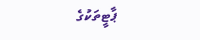ޕާޓީތަކުގެ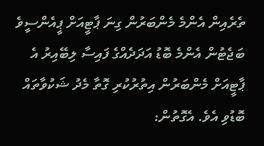ތެރެއިން އެންމެ މެންބަރުން ގިނަ ޕާޓީއަށް ޕީއެންސީވެ ބަޖެޓުން އެންމެ ބޮޑު އަދަދެއްގެ ފައިސާ ލިބޭއިރު އެ ޕާޓީއަށް މެންބަރުން އިތުރުކުރި ގޮތާ މެދު ޝަކުވާތައް ބޮޑުވި އެވެ. އެގޮތުން: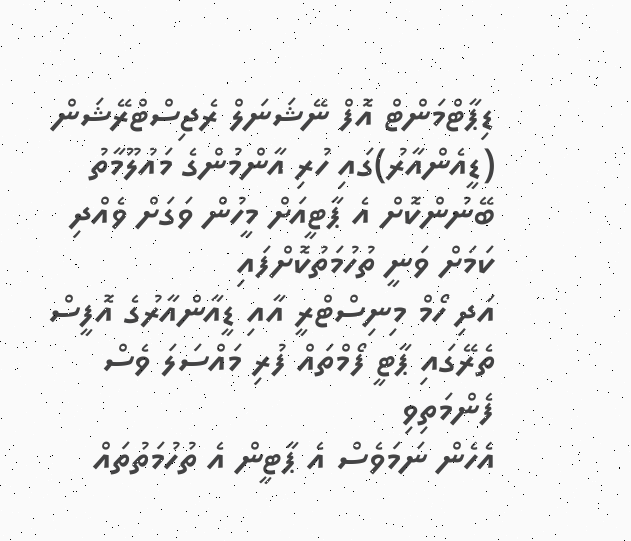ޑިޕާޓްމަންޓް އޮފް ނޭޝަނަލް ރެޖިސްޓްރޭޝަން (ޑީއެންއާރު)ގައި ހުރި އާންމުންގެ މައުލޫމާތު ބޭނުންކޮށް އެ ޕާޓީއަށް މީހުން ވަގަށް ވެއްދި ކަމަށް ވަނީ ތުހުމަތުކޮށްފައި
އަދި ހޯމް މިނިސްޓްރީ އާއި ޑީއާންއާރުގެ އޮފީސް ތެރޭގައި ޕާޓީ ފޯމްތައް ފުރި މައްސަލަ ވެސް ފެންމަތިވި
އެހެން ނަމަވެސް އެ ޕާޓީން އެ ތުހުމަތުތައް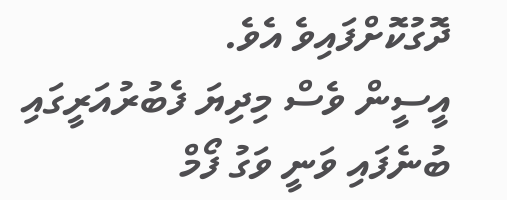ދޮގުކޮށްފައިވެ އެވެ.
އީސީން ވެސް މިދިޔަ ފެބުރުއަރީގައި ބުނެފައި ވަނީ ވަގު ފޯމް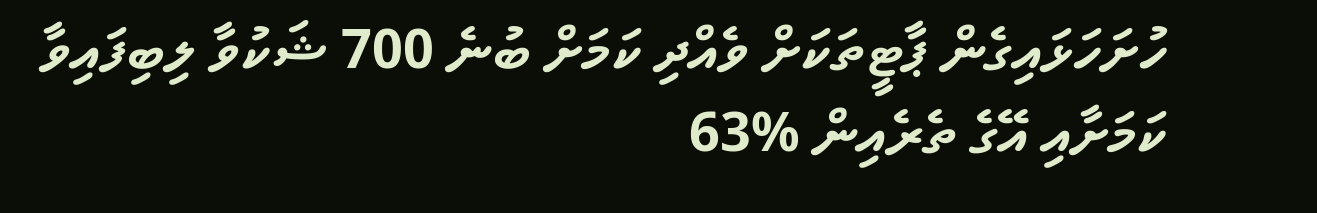ހުށަހަޅައިގެން ޕާޓީތަކަށް ވެއްދި ކަމަށް ބުނެ 700 ޝަކުވާ ލިބިފައިވާ ކަމަށާއި އޭގެ ތެރެއިން %63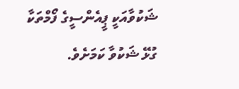ޝަކުވާއަކީ ޕީއެންސީގެ ފޯމްތަކާ ގުޅޭ ޝަކުވާ ކަމަށެވެ.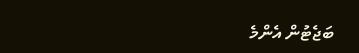ބަޖެޓުން އެންމެ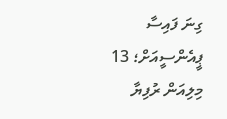ގިނަ ފައިސާ ޕީއެންސީއަށް؛ 13 މިލިއަން ރުފިޔާ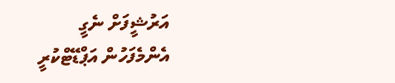އަރުޝީފަށް ނެގީ
އެންމެފަހުން އަޕްޑޭޓްކުރީ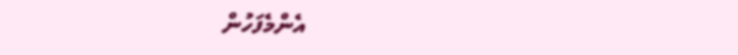އެންމެފަހުން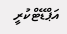އަޕްޑޭޓްކުރީ